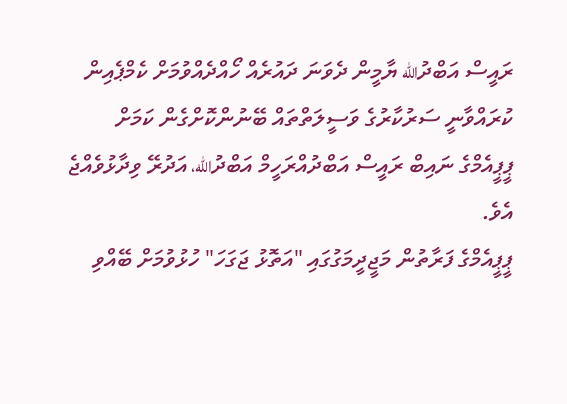ރައީސް އަބްދުالله ޔާމީން ދެވަނަ ދައުރެއް ހޯއްދެއްވުމަށް ކެމްޕެއިން ކުރައްވާނީ ސަރުކާރުގެ ވަސީލަތްތައް ބޭނުންކޮށްގެން ކަމަށް ޕީޕީއެމްގެ ނައިބް ރައީސް އަބްދުއްރަހީމް އަބްދުالله، އަދުރޭ ވިދާޅުވެއްޖެ އެވެ.
ޕީޕީއެމްގެ ފަރާތުން މަޖީދީމަގުގައި "އަތޮޅު ޖަގަހަ" ހުޅުވުމަށް ބޭއްވި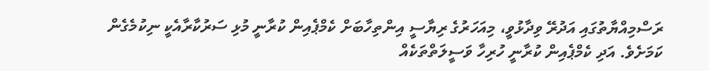ރަސްމިއްޔާތުގައި އަދުރޭ ވިދާޅުވީ، މިއަހަރުގެ ރިޔާސީ އިންތިހާބަށް ކެމްޕެއިން ކުރާނީ މުޅި ސަރުކާރާއެކީ ނިކުމެގެން ކަމަށެވެ. އަދި ކެމްޕެއިން ކުރާނީ ހުރިހާ ވަސީލަތްތަކެއް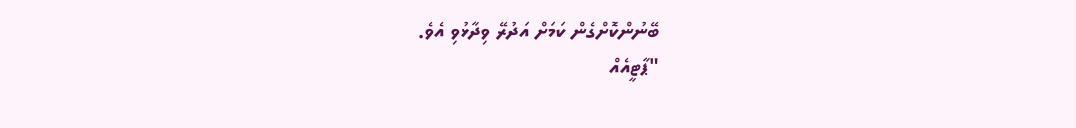ބޭނުންކޮށްގެން ކަމަށް އަދުރޭ ވިދާޅުވި އެވެ.
"ޕާޓީއެއް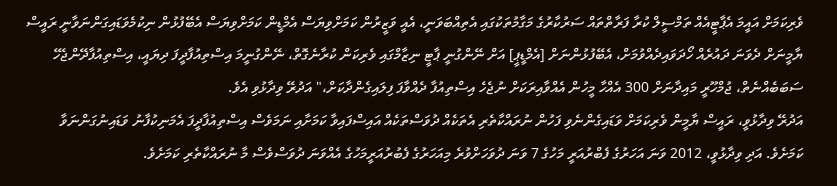ވެރިކަމަށް އައީމަ އެޕާޓީއެއް ތަމްސީލް ކުރާ ފަރާތްތައް ސަރުކާރުގެ މަގާމުތަކުގައި އެތިއްބަވަނީ، އެއީ ވަޒީރުން ކަމަށްވިޔަސް އެމްޑީން ކަމަށްވިޔަސް އެބޭފުޅުން ނިކުމެވަޑައިގަންނަވާނީ ރައީސް ޔާމީނަށް ދެވަނަ ދައުރެއް ހޯދަވައިދެއްވުމަށް، އެބޭފުޅުންނަށް [އެމްޑީޕީ] އަށް ނޭންގުނީ ޕާޓީ ނިޒާމްގައި ވެރިކަން ކުރާނެގޮތް، ނޭންގުނީމަ އިސްތިއުފާދީފަ ދިޔައީ، އިސްތިއުފާދޭންޖެހޭ ސަބަބެއްނެތް، ޖުމްހޫރީ މައިދާނަށް 300 އެއްހާ މީހުން އެއްވާއިރަކަށް ނުޖެހެ އިސްތިއުފާ ދެއްވާފަ ފިލައިގެންދާކަށް،" އަދުރޭ ވިދާޅުވި އެވެ.
އަދުރޭ ވިދާޅުވީ، ރައީސް ޔާމީން ވެރިކަމަށް ވަޑައިގެންނެވި ފަހުން ނުރައްކާތެރި އެތަކެއް ދުވަސްތަކެއް އައިސްފައިވާ ކަމަށާއި ނަމަވެސް އިސްތިއުފާދީފަ އެމަނިކުފާނު ވަޑައިނުގަންނަވާ ކަމަށެވެ. އަދި ވިދާޅުވީ، 2012 ވަނަ އަހަރުގެ ފެބްރުއަރީ މަހުގެ 7 ވަނަ ދުވަހަށްވުރެ މިއަހަރުގެ ފެބުރުއަރީމަހުގެ އެއްވަނަ ދުވަސްވެސް މާ ނުރައްކާތެރި ކަމަށެވެ.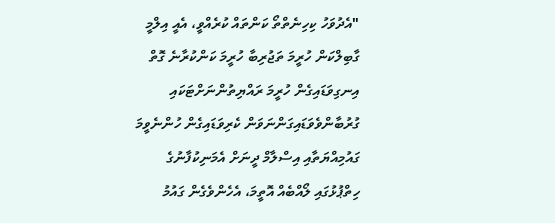"އެދުވަހު ކިހިނެތްތޯ ކަންތައް ކުރެއްވީ، އެއީ އިލްމީ ގާބިލްކަން ހުރީމަ ތަޖުރިބާ ހުރީމަ ކަންކުރާނެ ގޮތް އިނގިވަޑައިގެން ހުރީމަ ރައްޔިތުންނަށްޓަކައި ގުރުބާންވެވަޑައިގަންނަވަން ކެރިވަޑައިގެން ހުންނެވީމަ ގައުމިއްޔަތާއި އިސްލާމް ދީނަށް އެމަނިކުފާނުގެ ހިތްޕުޅުގައި ލޯއްބެއް އޮތީމަ، އެހެންވެގެން ގައުމު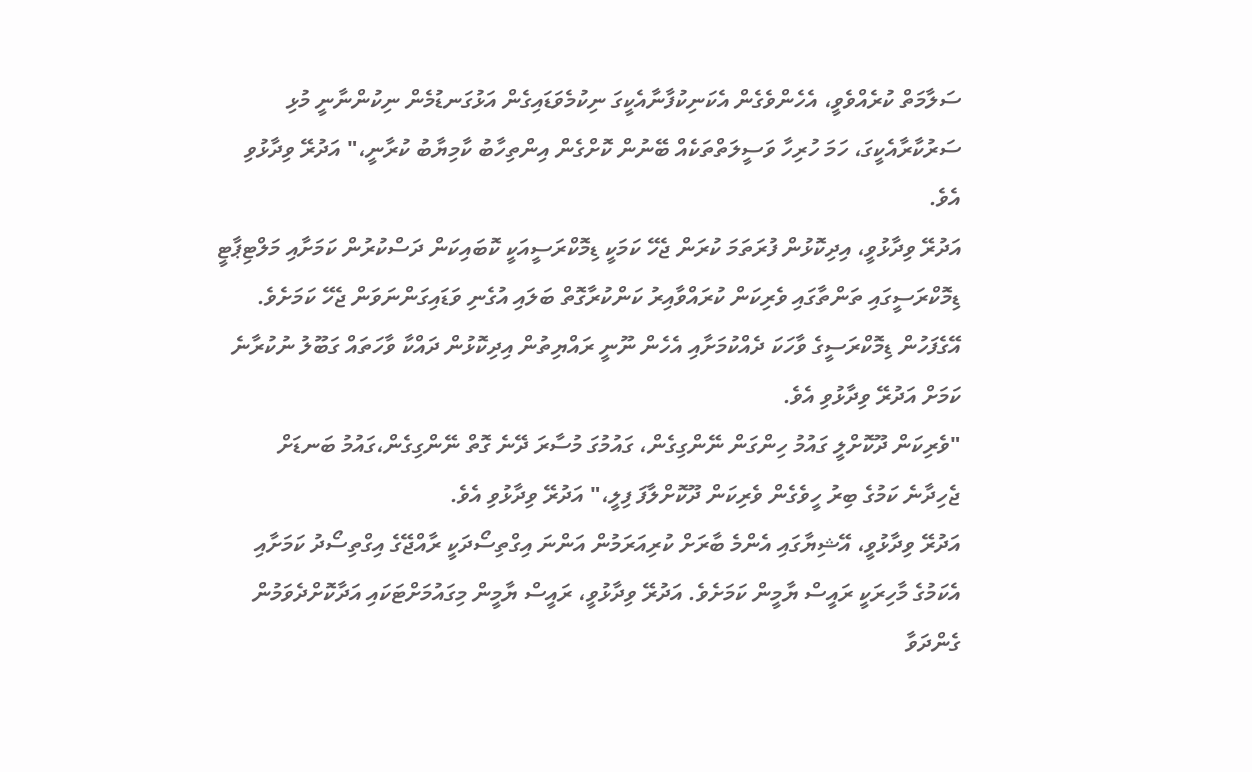ސަލާމަތް ކުރެއްވެވީ، އެހެންވެގެން އެކަނިކުފާނާއެކީގަ ނިކުމެވަޑައިގެން އަޅުގަނޑުމެން ނިކުންނާނީ މުޅި ސަރުކާރާއެކީގަ، ހަމަ ހުރިހާ ވަސީލަތްތަކެއް ބޭނުން ކޮށްގެން އިންތިހާބު ކާމިޔާބު ކުރާނީ،" އަދުރޭ ވިދާޅުވި އެވެ.
އަދުރޭ ވިދާޅުވީ، އިދިކޮޅުން ފުރަތަމަ ކުރަން ޖެހޭ ކަމަކީ ޑިމޮކްރަސީއަކީ ކޮބައިކަން ދަސްކުރުން ކަމަށާއި މަލްޓިޕާޓީ ޑިމޮކްރަސީގައި ތަންތާގައި ވެރިކަން ކުރައްވާއިރު ކަންކުރާގޮތް ބަލައި އުގެނި ވަޑައިގަންނަވަން ޖެހޭ ކަމަށެވެ. އޭގެފަހުން ޑިމޮކްރަސީގެ ވާހަކަ ދެއްކުމަށާއި އެހެން ނޫނީ ރައްޔިތުން އިދިކޮޅުން ދައްކާ ވާހަތައް ގަބޫލު ނުކުރާނެ ކަމަށް އަދުރޭ ވިދާޅުވި އެވެ.
"ވެރިކަން ދޫކޮށްލީ ގައުމު ހިންގަން ނޭންގިގެން، ގައުމުގަ މުސާރަ ދޭނެ ގޮތް ނޭންގިގެން،ގައުމު ބަނޑަށް ޖެހިދާނެ ކަމުގެ ބިރު ހީވެގެން ވެރިކަން ދޫކޮށްލާފަ ފިލީ،" އަދުރޭ ވިދާޅުވި އެވެ.
އަދުރޭ ވިދާޅުވީ، އޭޝިޔާގައި އެންމެ ބާރަށް ކުރިއަރަމުން އަންނަ އިގްތިސޯދަކީ ރާއްޖޭގެ އިގްތިސޯދު ކަމަށާއި އެކަމުގެ މާހިރަކީ ރައީސް ޔާމީން ކަމަށެވެ. އަދުރޭ ވިދާޅުވީ، ރައީސް ޔާމީން މިގައުމަށްޓަކައި އަދާކޮށްދެވަމުން ގެންދަވާ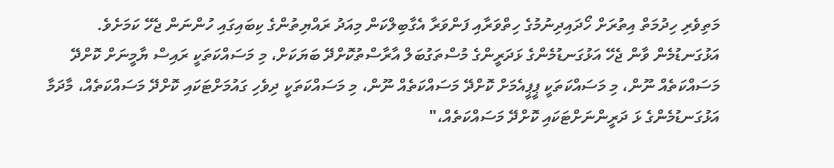މަތިވެރި ހިދުމަތް އިތުރަށް ހޯދައިދިނުމުގެ ހިތްވަރާއި ފަންވަރާ އެގާބިލްކަން މިއަދު ރައްޔިތުންގެ ކިބައިގައި ހުންނަން ޖެހޭ ކަމަށެވެ.
އަޅުގަނޑުމެން ވާން ޖެހޭ އަޅުގަނޑުމެންގެ ޅަދަރީންގެ މުސްތަގުބަލް އާރާސްތުކޮށްދޭ ބަޔަކަށް، މި މަސައްކަތަކީ ރައިސް ޔާމީނަށް ކޮށްދޭ މަސައްކަތެއް ނޫން، މި މަސައްކަތަކީ ޕީޕީއެމަށް ކޮށްދޭ މަސައްކަތެއް ނޫން، މި މަސައްކަތަކީ ދިވެހި ގައުމަށްޓަކައި ކޮށްދޭ މަސައްކަތެއް، މާދަމާ އަޅުގަނޑުމެންގެ ޅަ ދަރީންނަށްޓަކައި ކޮށްދޭ މަސައްކަތެއް،"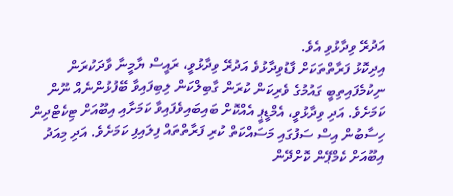އަދުރޭ ވިދާޅުވި އެވެ.
އިދިކޮޅު ފަރާތްތަކަށް ފާޑުވިދާޅުވެ އަދުރޭ ވިދާޅުވީ، ރައީސް ޔާމީނާ ވާދަކުރަން ނިކުމެފައިތިބީ ގައުމުގެ ވެރިކަން ކުރަން ގާބިލްކަން ލިބިފައިވާ ބޭފުޅުންނެއް ނޫން ކަމަށެވެ. އަދި ވިދާޅުވީ، އެމްޑީޕީ އެއްކޮށް ބައިބައިވެފައިވާ ކަމަށާއި އިބޫއަށް ޓިކެޓްދިން ހިސާބުން އިސް ސަފުގައި މަސައްކަތް ކުރި ފަރާތްތައް ފިލައިފި ކަމަށެވެ. އަދި މިއަދު އިބޫއަށް ކެމްޕޭން ކޮށްދޭން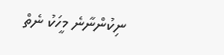ނިކުންނާނެ މީހަކު ނެތް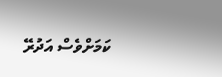ކަމަށްވެސް އަދުރޭ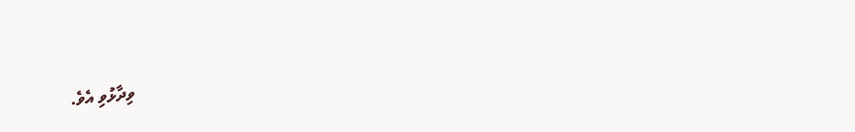ވިދާޅުވި އެވެ.